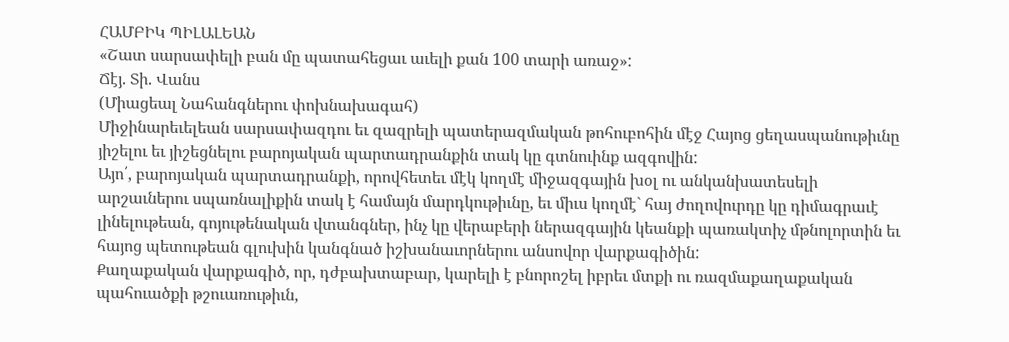ՀԱՄԲԻԿ ՊԻԼԱԼԵԱՆ
«Շատ սարսափելի բան մը պատահեցաւ աւելի քան 100 տարի առաջ»:
Ճէյ. Տի. Վանս
(Միացեալ Նահանգներու փոխնախագահ)
Միջինարեւելեան սարսափազդու եւ զազրելի պատերազմական թոհուբոհին մէջ Հայոց ցեղասպանութիւնը յիշելու եւ յիշեցնելու բարոյական պարտադրանքին տակ կը գտնուինք ազգովին:
Այո՛, բարոյական պարտադրանքի, որովհետեւ մէկ կողմէ միջազգային խօլ ու անկանխատեսելի արշաւներու սպառնալիքին տակ է համայն մարդկութիւնը, եւ միւս կողմէ` հայ ժողովուրդը կը դիմագրաւէ լինելութեան, գոյութենական վտանգներ, ինչ կը վերաբերի ներազգային կեանքի պառակտիչ մթնոլորտին եւ հայոց պետութեան գլուխին կանգնած իշխանաւորներու անսովոր վարքագիծին:
Քաղաքական վարքագիծ, որ, դժբախտաբար, կարելի է բնորոշել իբրեւ մտքի ու ռազմաքաղաքական պահուածքի թշուառութիւն,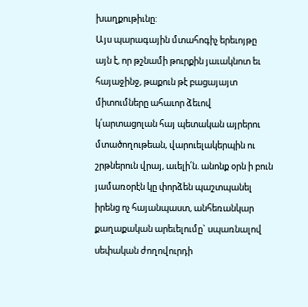խաղքութիւնը:
Այս պարագային մտահոգիչ երեւոյթը այն է, որ թշնամի թուրքին յաւակնոտ եւ հայաջինջ, թաքուն թէ բացայայտ միտումները ահաւոր ձեւով կ՛արտացոլան հայ պետական այրերու մտածողութեան, վարուելակերպին ու շրթներուն վրայ, աւելի՛ն. անոնք օրն ի բուն յամառօրէն կը փորձեն պաշտպանել իրենց ոչ հայանպաստ, անհեռանկար քաղաքական արեւելումը` սպառնալով սեփական ժողովուրդի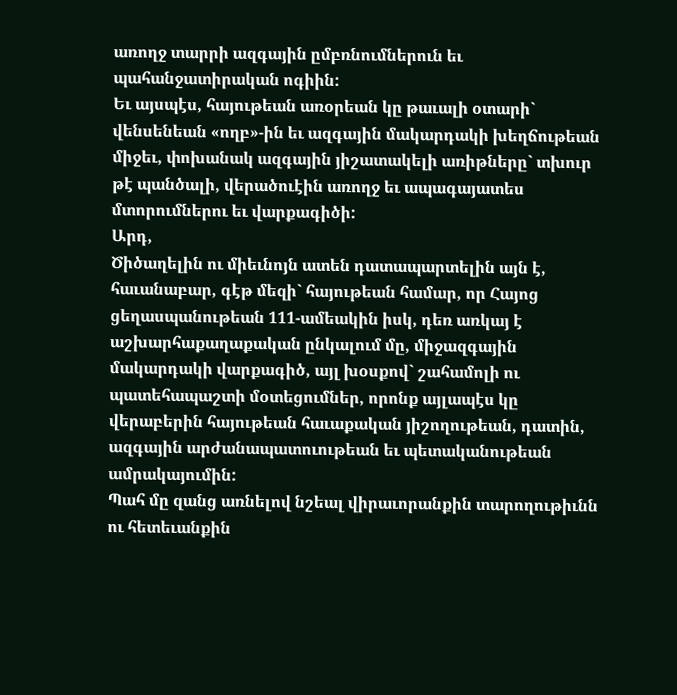առողջ տարրի ազգային ըմբռնումներուն եւ պահանջատիրական ոգիին:
Եւ այսպէս, հայութեան առօրեան կը թաւալի օտարի` վենսենեան «ողբ»-ին եւ ազգային մակարդակի խեղճութեան միջեւ, փոխանակ ազգային յիշատակելի առիթները` տխուր թէ պանծալի, վերածուէին առողջ եւ ապագայատես մտորումներու եւ վարքագիծի:
Արդ,
Ծիծաղելին ու միեւնոյն ատեն դատապարտելին այն է, հաւանաբար, գէթ մեզի` հայութեան համար, որ Հայոց ցեղասպանութեան 111-ամեակին իսկ, դեռ առկայ է աշխարհաքաղաքական ընկալում մը, միջազգային մակարդակի վարքագիծ, այլ խօսքով` շահամոլի ու պատեհապաշտի մօտեցումներ, որոնք այլապէս կը վերաբերին հայութեան հաւաքական յիշողութեան, դատին, ազգային արժանապատուութեան եւ պետականութեան ամրակայումին:
Պահ մը զանց առնելով նշեալ վիրաւորանքին տարողութիւնն ու հետեւանքին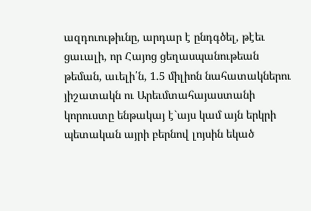ազդուութիւնը, արդար է ընդգծել, թէեւ ցաւալի, որ Հայոց ցեղասպանութեան թեման, աւելի՛ն, 1.5 միլիոն նահատակներու յիշատակն ու Արեւմտահայաստանի կորուստը ենթակայ է`այս կամ այն երկրի պետական այրի բերնով լոյսին եկած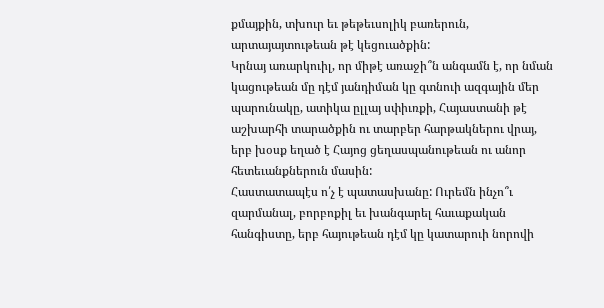քմայքին, տխուր եւ թեթեւսոլիկ բառերուն, արտայայտութեան թէ կեցուածքին:
Կրնայ առարկուիլ, որ միթէ առաջի՞ն անգամն է, որ նման կացութեան մը դէմ յանդիման կը գտնուի ազգային մեր պարունակը, ատիկա ըլլայ սփիւռքի, Հայաստանի թէ աշխարհի տարածքին ու տարբեր հարթակներու վրայ, երբ խօսք եղած է Հայոց ցեղասպանութեան ու անոր հետեւանքներուն մասին:
Հաստատապէս ո՛չ է պատասխանը: Ուրեմն ինչո՞ւ զարմանալ, բորբոքիլ եւ խանգարել հաւաքական հանգիստը, երբ հայութեան դէմ կը կատարուի նորովի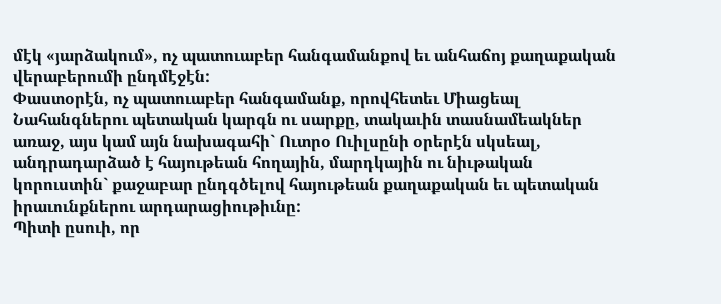մէկ «յարձակում», ոչ պատուաբեր հանգամանքով եւ անհաճոյ քաղաքական վերաբերումի ընդմէջէն:
Փաստօրէն, ոչ պատուաբեր հանգամանք, որովհետեւ Միացեալ Նահանգներու պետական կարգն ու սարքը, տակաւին տասնամեակներ առաջ, այս կամ այն նախագահի` Ուտրօ Ուիլսընի օրերէն սկսեալ, անդրադարձած է հայութեան հողային, մարդկային ու նիւթական կորուստին` քաջաբար ընդգծելով հայութեան քաղաքական եւ պետական իրաւունքներու արդարացիութիւնը:
Պիտի ըսուի, որ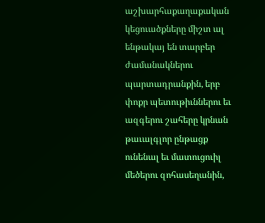աշխարհաքաղաքական կեցուածքները միշտ ալ ենթակայ են տարբեր ժամանակներու պարտադրանքին, երբ փոքր պետութիւններու եւ ազգերու շահերը կրնան թաւալգլոր ընթացք ունենալ եւ մատուցուիլ մեծերու զոհասեղանին,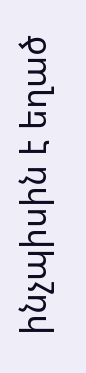ինչպիսին է եղած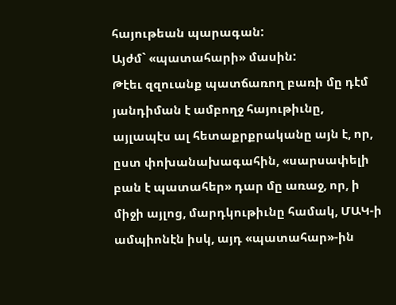հայութեան պարագան:
Այժմ` «պատահարի» մասին:
Թէեւ զզուանք պատճառող բառի մը դէմ յանդիման է ամբողջ հայութիւնը, այլապէս ալ հետաքրքրականը այն է, որ, ըստ փոխանախագահին, «սարսափելի բան է պատահեր» դար մը առաջ, որ, ի միջի այլոց, մարդկութիւնը համակ, ՄԱԿ-ի ամպիոնէն իսկ, այդ «պատահար»-ին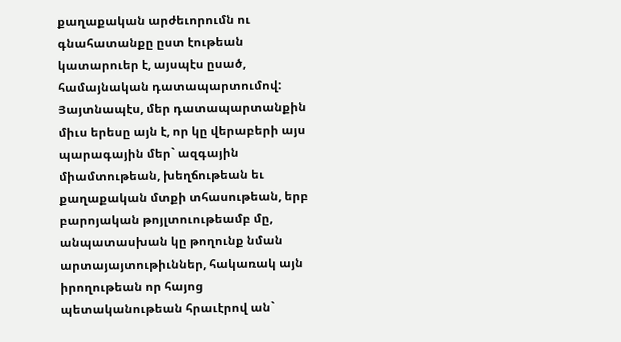քաղաքական արժեւորումն ու գնահատանքը ըստ էութեան կատարուեր է, այսպէս ըսած, համայնական դատապարտումով:
Յայտնապէս, մեր դատապարտանքին միւս երեսը այն է, որ կը վերաբերի այս պարագային մեր` ազգային միամտութեան, խեղճութեան եւ քաղաքական մտքի տհասութեան, երբ բարոյական թոյլտուութեամբ մը, անպատասխան կը թողունք նման արտայայտութիւններ, հակառակ այն իրողութեան որ հայոց պետականութեան հրաւէրով ան`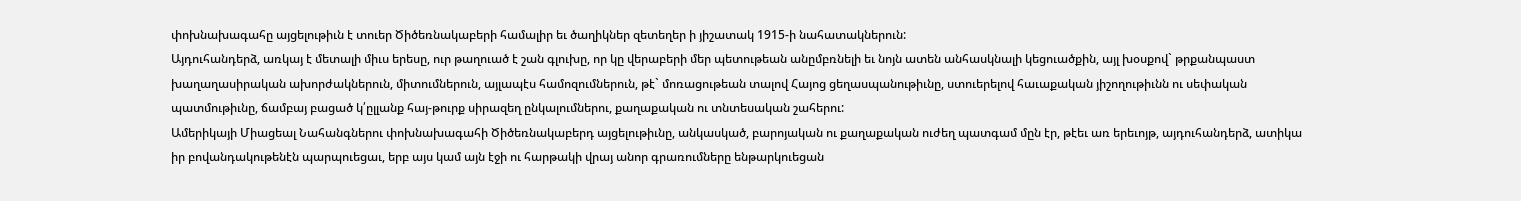փոխնախագահը այցելութիւն է տուեր Ծիծեռնակաբերի համալիր եւ ծաղիկներ զետեղեր ի յիշատակ 1915-ի նահատակներուն:
Այդուհանդերձ, առկայ է մետալի միւս երեսը, ուր թաղուած է շան գլուխը, որ կը վերաբերի մեր պետութեան անըմբռնելի եւ նոյն ատեն անհասկնալի կեցուածքին, այլ խօսքով` թրքանպաստ խաղաղասիրական ախորժակներուն, միտումներուն, այլապէս համոզումներուն, թէ` մոռացութեան տալով Հայոց ցեղասպանութիւնը, ստուերելով հաւաքական յիշողութիւնն ու սեփական պատմութիւնը, ճամբայ բացած կ՛ըլլանք հայ-թուրք սիրազեղ ընկալումներու, քաղաքական ու տնտեսական շահերու:
Ամերիկայի Միացեալ Նահանգներու փոխնախագահի Ծիծեռնակաբերդ այցելութիւնը, անկասկած, բարոյական ու քաղաքական ուժեղ պատգամ մըն էր, թէեւ առ երեւոյթ, այդուհանդերձ, ատիկա իր բովանդակութենէն պարպուեցաւ, երբ այս կամ այն էջի ու հարթակի վրայ անոր գրառումները ենթարկուեցան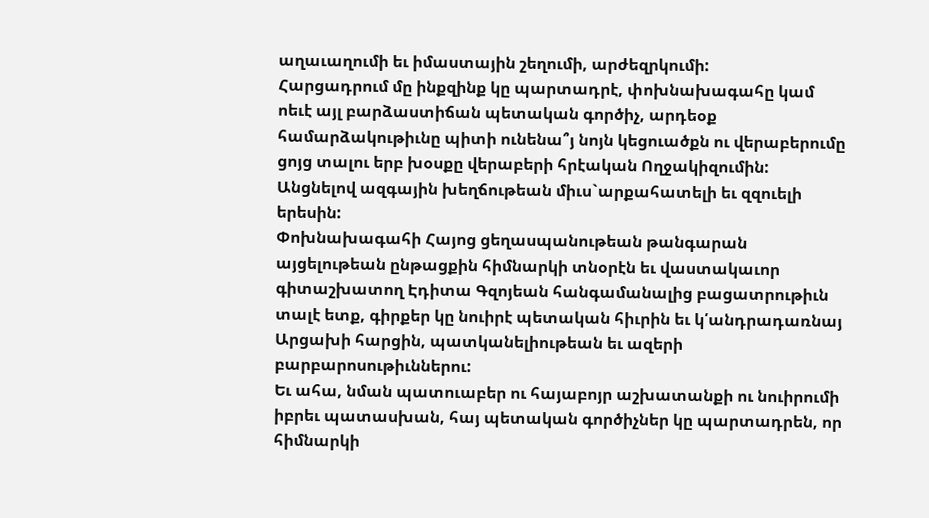աղաւաղումի եւ իմաստային շեղումի, արժեզրկումի:
Հարցադրում մը ինքզինք կը պարտադրէ, փոխնախագահը կամ ոեւէ այլ բարձաստիճան պետական գործիչ, արդեօք համարձակութիւնը պիտի ունենա՞յ նոյն կեցուածքն ու վերաբերումը ցոյց տալու երբ խօսքը վերաբերի հրէական Ողջակիզումին:
Անցնելով ազգային խեղճութեան միւս`արքահատելի եւ զզուելի երեսին:
Փոխնախագահի Հայոց ցեղասպանութեան թանգարան այցելութեան ընթացքին հիմնարկի տնօրէն եւ վաստակաւոր գիտաշխատող Էդիտա Գզոյեան հանգամանալից բացատրութիւն տալէ ետք, գիրքեր կը նուիրէ պետական հիւրին եւ կ՛անդրադառնայ Արցախի հարցին, պատկանելիութեան եւ ազերի բարբարոսութիւններու:
Եւ ահա, նման պատուաբեր ու հայաբոյր աշխատանքի ու նուիրումի իբրեւ պատասխան, հայ պետական գործիչներ կը պարտադրեն, որ հիմնարկի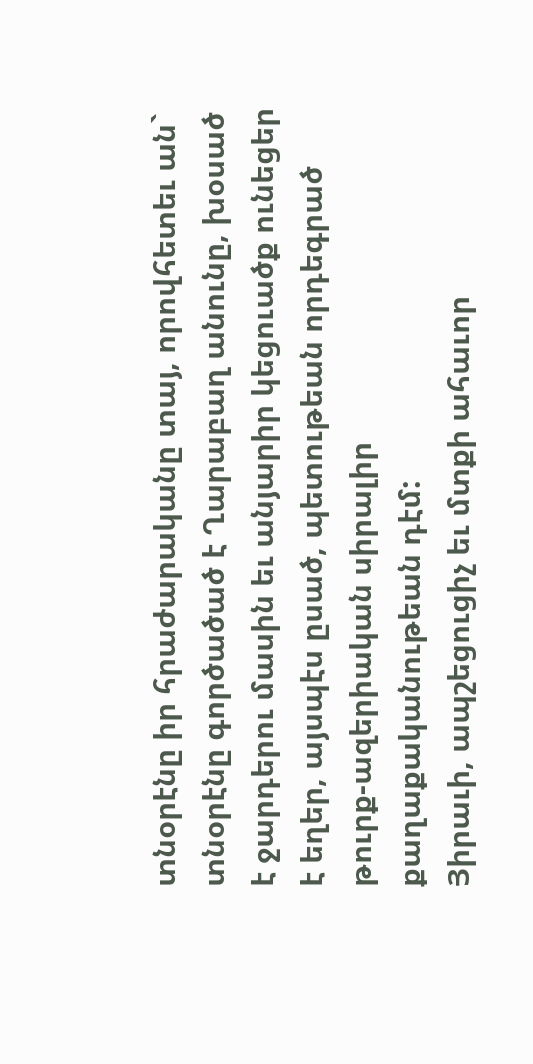տնօրէնը իր հրաժարականը տայ, որովհետեւ ան` տնօրէնը գործածած է Ղարաբաղ անունը, խօսած է ջարդերու մասին եւ անյարիր կեցուածք ունեցեր է եղեր, այսպէս ըսած, պետութեան որդեգրած թուրք-ազերիական սիրալիր քաղաքականութեան դէմ:
Յիրաւի, ապշեցուցիչ եւ մտքի ահաւոր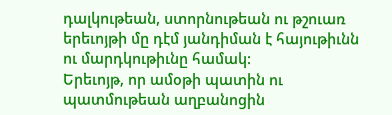դալկութեան, ստորնութեան ու թշուառ երեւոյթի մը դէմ յանդիման է հայութիւնն ու մարդկութիւնը համակ:
Երեւոյթ, որ ամօթի պատին ու պատմութեան աղբանոցին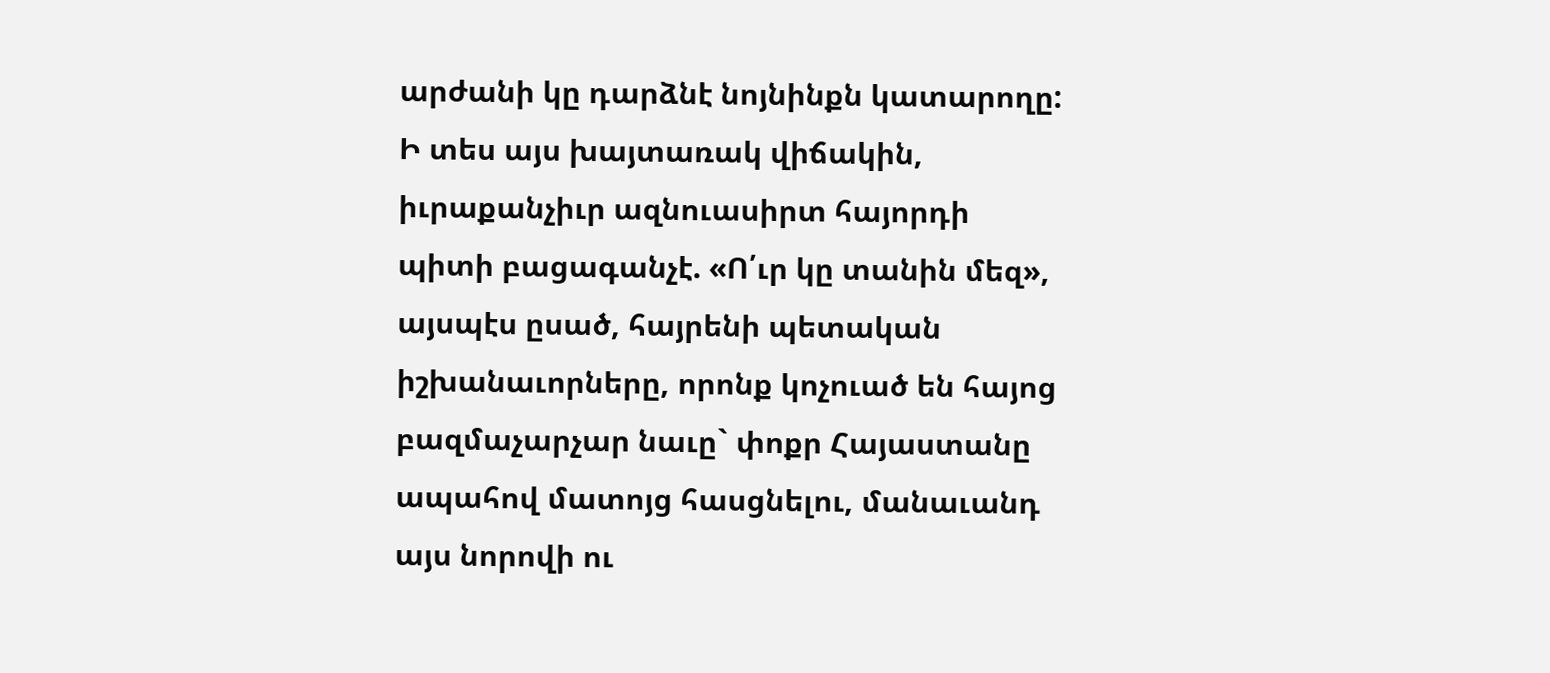արժանի կը դարձնէ նոյնինքն կատարողը:
Ի տես այս խայտառակ վիճակին, իւրաքանչիւր ազնուասիրտ հայորդի պիտի բացագանչէ. «Ո՛ւր կը տանին մեզ», այսպէս ըսած, հայրենի պետական իշխանաւորները, որոնք կոչուած են հայոց բազմաչարչար նաւը` փոքր Հայաստանը ապահով մատոյց հասցնելու, մանաւանդ այս նորովի ու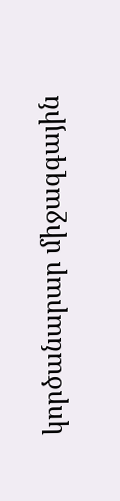կործանարար միջազգային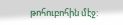թոհուբոհին մէջ: